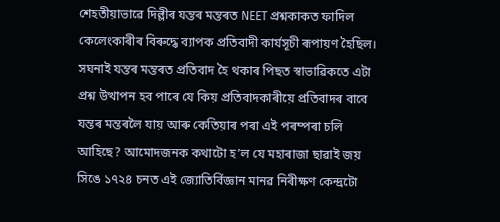শেহতীয়াভাৱে দিল্লীৰ যন্তৰ মন্তৰত NEET প্ৰশ্নকাকত ফাদিল কেলেংকাৰীৰ বিৰুদ্ধে ব্যাপক প্ৰতিবাদী কাৰ্যসূচী ৰূপায়ণ হৈছিল। সঘনাই যন্তৰ মন্তৰত প্ৰতিবাদ হৈ থকাৰ পিছত স্বাভাৱিকতে এটা প্ৰশ্ন উত্থাপন হব পাৰে যে কিয় প্ৰতিবাদকাৰীয়ে প্ৰতিবাদৰ বাবে যন্তৰ মন্তৰলৈ যায় আৰু কেতিয়াৰ পৰা এই পৰম্পৰা চলি আহিছে? আমোদজনক কথাটো হ’ল যে মহাৰাজা ছাৱাই জয় সিঙে ১৭২৪ চনত এই জ্যোতিৰ্বিজ্ঞান মানৱ নিৰীক্ষণ কেন্দ্ৰটো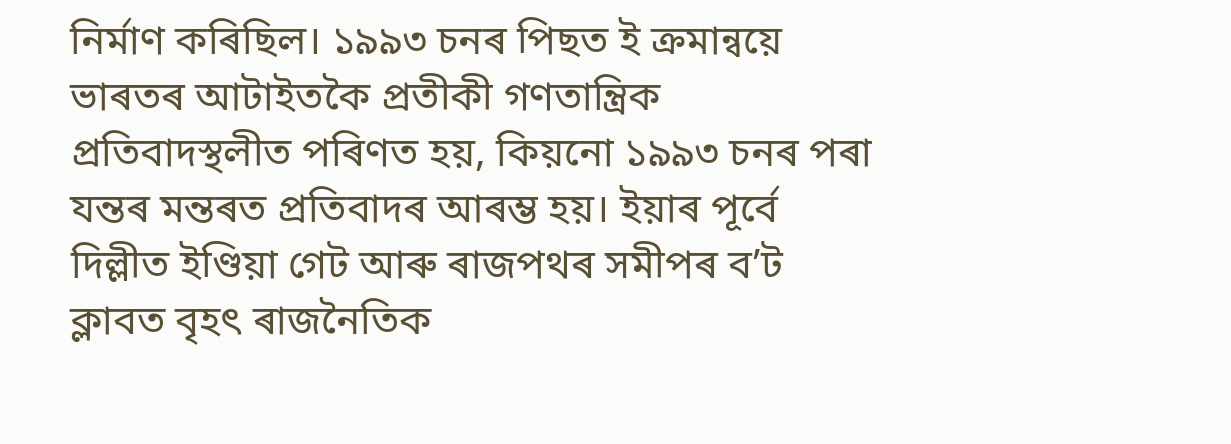নিৰ্মাণ কৰিছিল। ১৯৯৩ চনৰ পিছত ই ক্ৰমান্বয়ে ভাৰতৰ আটাইতকৈ প্ৰতীকী গণতান্ত্ৰিক প্ৰতিবাদস্থলীত পৰিণত হয়, কিয়নো ১৯৯৩ চনৰ পৰা যন্তৰ মন্তৰত প্ৰতিবাদৰ আৰম্ভ হয়। ইয়াৰ পূৰ্বে দিল্লীত ইণ্ডিয়া গেট আৰু ৰাজপথৰ সমীপৰ ব’ট ক্লাবত বৃহৎ ৰাজনৈতিক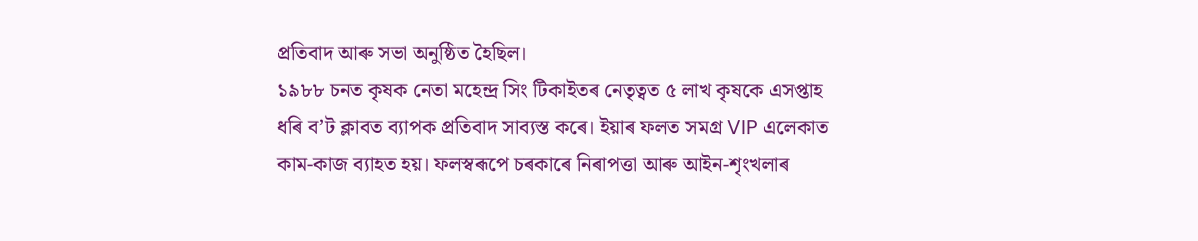প্ৰতিবাদ আৰু সভা অনুষ্ঠিত হৈছিল।
১৯৮৮ চনত কৃষক নেতা মহেন্দ্ৰ সিং টিকাইতৰ নেতৃত্বত ৫ লাখ কৃষকে এসপ্তাহ ধৰি ব’ট ক্লাবত ব্যাপক প্ৰতিবাদ সাব্যস্ত কৰে। ইয়াৰ ফলত সমগ্ৰ VIP এলেকাত কাম-কাজ ব্যাহত হয়। ফলস্বৰূপে চৰকাৰে নিৰাপত্তা আৰু আইন-শৃংখলাৰ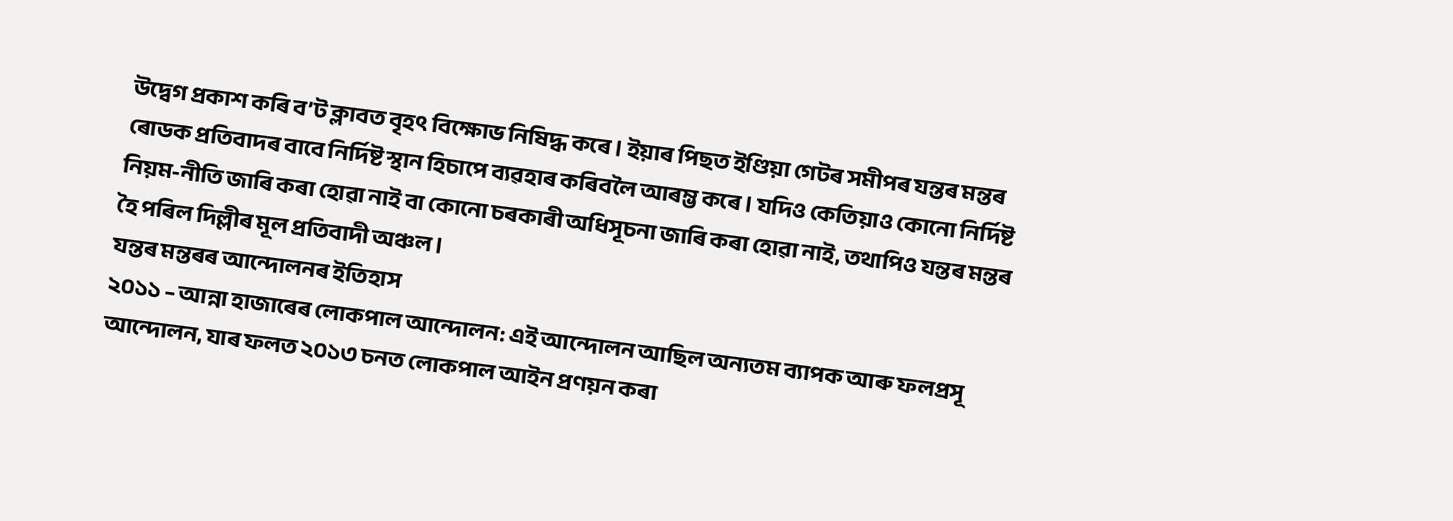উদ্বেগ প্ৰকাশ কৰি ব’ট ক্লাবত বৃহৎ বিক্ষোভ নিষিদ্ধ কৰে। ইয়াৰ পিছত ইণ্ডিয়া গেটৰ সমীপৰ যন্তৰ মন্তৰ ৰোডক প্ৰতিবাদৰ বাবে নিৰ্দিষ্ট স্থান হিচাপে ব্যৱহাৰ কৰিবলৈ আৰম্ভ কৰে। যদিও কেতিয়াও কোনো নিৰ্দিষ্ট নিয়ম-নীতি জাৰি কৰা হোৱা নাই বা কোনো চৰকাৰী অধিসূচনা জাৰি কৰা হোৱা নাই, তথাপিও যন্তৰ মন্তৰ হৈ পৰিল দিল্লীৰ মূল প্ৰতিবাদী অঞ্চল।
যন্তৰ মন্তৰৰ আন্দোলনৰ ইতিহাস
২০১১ – আন্না হাজাৰেৰ লোকপাল আন্দোলন: এই আন্দোলন আছিল অন্যতম ব্যাপক আৰু ফলপ্ৰসূ আন্দোলন, যাৰ ফলত ২০১৩ চনত লোকপাল আইন প্ৰণয়ন কৰা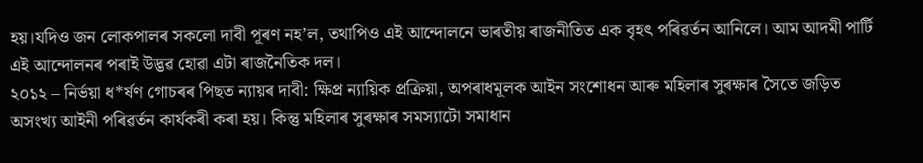হয়।যদিও জন লোকপালৰ সকলো দাবী পূৰণ নহ’ল, তথাপিও এই আন্দোলনে ভাৰতীয় ৰাজনীতিত এক বৃহৎ পৰিৱৰ্তন আনিলে। আম আদমী পাৰ্টি এই আন্দোলনৰ পৰাই উদ্ভৱ হোৱা এটা ৰাজনৈতিক দল।
২০১২ – নিৰ্ভয়া ধ*ৰ্ষণ গোচৰৰ পিছত ন্যায়ৰ দাবী: ক্ষিপ্ৰ ন্যায়িক প্ৰক্ৰিয়া, অপৰাধমূলক আইন সংশোধন আৰু মহিলাৰ সুৰক্ষাৰ সৈতে জড়িত অসংখ্য আইনী পৰিৱৰ্তন কাৰ্যকৰী কৰা হয়। কিন্তু মহিলাৰ সুৰক্ষাৰ সমস্যাটো সমাধান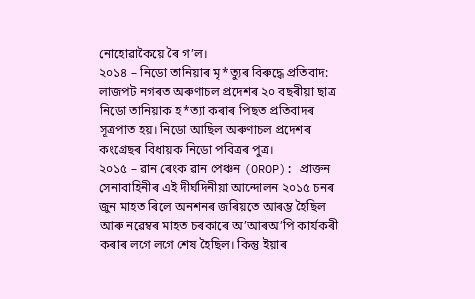নোহোৱাকৈয়ে ৰৈ গ’ল।
২০১৪ – নিডো তানিয়াৰ মৃ*ত্যুৰ বিৰুদ্ধে প্ৰতিবাদ: লাজপট নগৰত অৰুণাচল প্ৰদেশৰ ২০ বছৰীয়া ছাত্ৰ নিডো তানিয়াক হ*ত্যা কৰাৰ পিছত প্ৰতিবাদৰ সূত্ৰপাত হয়। নিডো আছিল অৰুণাচল প্ৰদেশৰ কংগ্ৰেছৰ বিধায়ক নিডো পবিত্ৰৰ পুত্ৰ।
২০১৫ – ৱান ৰেংক ৱান পেঞ্চন (OROP): প্ৰাক্তন সেনাবাহিনীৰ এই দীৰ্ঘদিনীয়া আন্দোলন ২০১৫ চনৰ জুন মাহত ৰিলে অনশনৰ জৰিয়তে আৰম্ভ হৈছিল আৰু নৱেম্বৰ মাহত চৰকাৰে অ’আৰঅ’পি কাৰ্যকৰী কৰাৰ লগে লগে শেষ হৈছিল। কিন্তু ইয়াৰ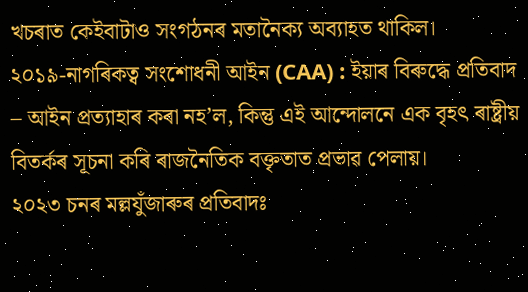খচৰাত কেইবাটাও সংগঠনৰ মতানৈক্য অব্যাহত থাকিল।
২০১৯-নাগৰিকত্ব সংশোধনী আইন (CAA) : ইয়াৰ বিৰুদ্ধে প্ৰতিবাদ – আইন প্ৰত্যাহাৰ কৰা নহ’ল, কিন্তু এই আন্দোলনে এক বৃহৎ ৰাষ্ট্ৰীয় বিতৰ্কৰ সূচনা কৰি ৰাজনৈতিক বক্তৃতাত প্ৰভাৱ পেলায়।
২০২৩ চনৰ মল্লযুঁজাৰুৰ প্ৰতিবাদঃ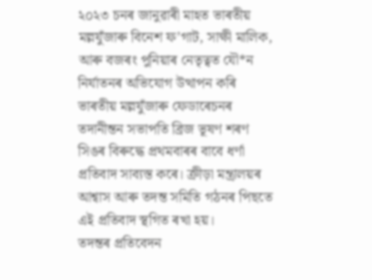২০২৩ চনৰ জানুৱাৰী মাহত ভাৰতীয় মল্লযুঁজাৰু বিনেশ ফ’গাট, সাক্ষী মালিক, আৰু বজৰং পুনিয়াৰ নেতৃত্বত যৌ*ন নিৰ্যাতনৰ অভিযোগ উত্থাপন কৰি ভাৰতীয় মল্লযুঁজাৰু ফেডাৰেচনৰ তদানীন্তন সভাপতি ব্রিজ ভূষণ শৰণ সিঙৰ বিৰুদ্ধে প্ৰথমবাৰৰ বাবে ধৰ্ণা প্ৰতিবাদ সাব্যস্ত কৰে। ক্ৰীড়া মন্ত্ৰালয়ৰ আশ্বাস আৰু তদন্ত সমিতি গঠনৰ পিছতে এই প্ৰতিবাদ স্থগিত ৰখা হয়।
তদন্তৰ প্ৰতিবেদন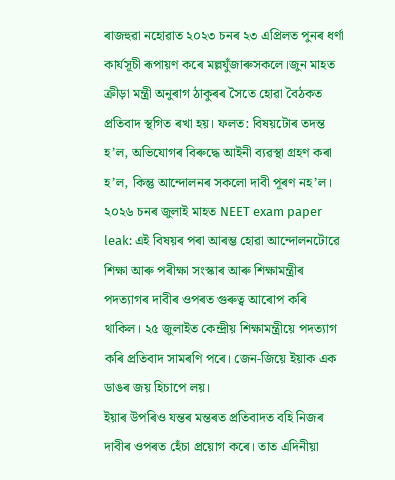ৰাজহুৱা নহোৱাত ২০২৩ চনৰ ২৩ এপ্ৰিলত পুনৰ ধৰ্ণা কাৰ্যসূচী ৰূপায়ণ কৰে মল্লযুঁজাৰুসকলে।জুন মাহত ক্ৰীড়া মন্ত্ৰী অনুৰাগ ঠাকুৰৰ সৈতে হোৱা বৈঠকত প্ৰতিবাদ স্থগিত ৰখা হয়। ফলত: বিষয়টোৰ তদন্ত হ’ল, অভিযোগৰ বিৰুদ্ধে আইনী ব্যৱস্থা গ্ৰহণ কৰা হ’ল, কিন্তু আন্দোলনৰ সকলো দাবী পূৰণ নহ’ল।
২০২৬ চনৰ জুলাই মাহত NEET exam paper leak: এই বিষয়ৰ পৰা আৰম্ভ হোৱা আন্দোলনটোৱে শিক্ষা আৰু পৰীক্ষা সংস্কাৰ আৰু শিক্ষামন্ত্ৰীৰ পদত্যাগৰ দাবীৰ ওপৰত গুৰুত্ব আৰোপ কৰি থাকিল। ২৫ জুলাইত কেন্দ্ৰীয় শিক্ষামন্ত্ৰীয়ে পদত্যাগ কৰি প্ৰতিবাদ সামৰণি পৰে। জেন-জিয়ে ইয়াক এক ডাঙৰ জয় হিচাপে লয়।
ইয়াৰ উপৰিও যন্তৰ মন্তৰত প্ৰতিবাদত বহি নিজৰ দাবীৰ ওপৰত হেঁচা প্ৰয়োগ কৰে। তাত এদিনীয়া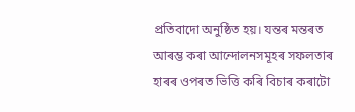প্ৰতিবাদো অনুষ্ঠিত হয়। যন্তৰ মন্তৰত আৰম্ভ কৰা আন্দোলনসমূহৰ সফলতাৰ হাৰৰ ওপৰত ভিত্তি কৰি বিচাৰ কৰাটো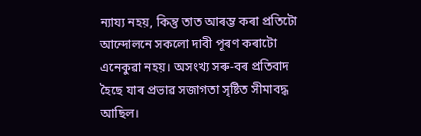ন্যায্য নহয়, কিন্তু তাত আৰম্ভ কৰা প্ৰতিটো আন্দোলনে সকলো দাবী পূৰণ কৰাটো এনেকুৱা নহয়। অসংখ্য সৰু-বৰ প্ৰতিবাদ হৈছে যাৰ প্ৰভাৱ সজাগতা সৃষ্টিত সীমাবদ্ধ আছিল।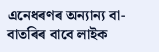এনেধৰণৰ অন্যান্য বা-বাতৰিৰ বাবে লাইক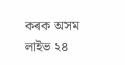কৰক অসম লাইভ ২৪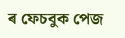ৰ ফেচবুক পেজ